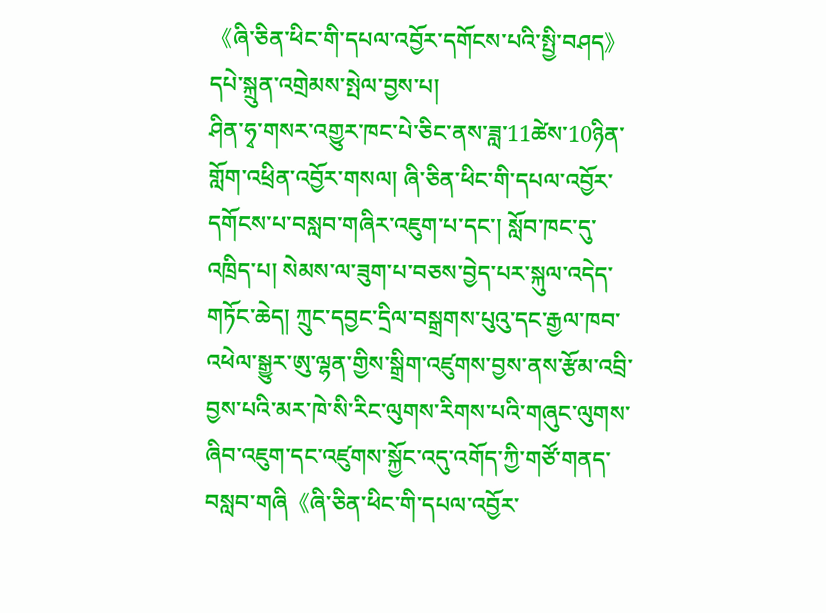《ཞི་ཅིན་ཕིང་གི་དཔལ་འབྱོར་དགོངས་པའི་སྤྱི་བཤད》དཔེ་སྐྲུན་འགྲེམས་སྤེལ་བྱས་པ།
ཤིན་ཧྭ་གསར་འགྱུར་ཁང་པེ་ཅིང་ནས་ཟླ་11ཚེས་10ཉིན་གློག་འཕྲིན་འབྱོར་གསལ། ཞི་ཅིན་ཕིང་གི་དཔལ་འབྱོར་དགོངས་པ་བསླབ་གཞིར་འཇུག་པ་དང་། སློབ་ཁང་དུ་འཁྲིད་པ། སེམས་ལ་ཟུག་པ་བཅས་བྱེད་པར་སྐུལ་འདེད་གཏོང་ཆེད། ཀྲུང་དབྱང་དྲིལ་བསྒྲགས་པུའུ་དང་རྒྱལ་ཁབ་འཕེལ་སྒྱུར་ཨུ་ལྷན་གྱིས་སྒྲིག་འཛུགས་བྱས་ནས་རྩོམ་འབྲི་བྱས་པའི་མར་ཁེ་སི་རིང་ལུགས་རིགས་པའི་གཞུང་ལུགས་ཞིབ་འཇུག་དང་འཛུགས་སྐྱོང་འདུ་འགོད་ཀྱི་གཙོ་གནད་བསླབ་གཞི《ཞི་ཅིན་ཕིང་གི་དཔལ་འབྱོར་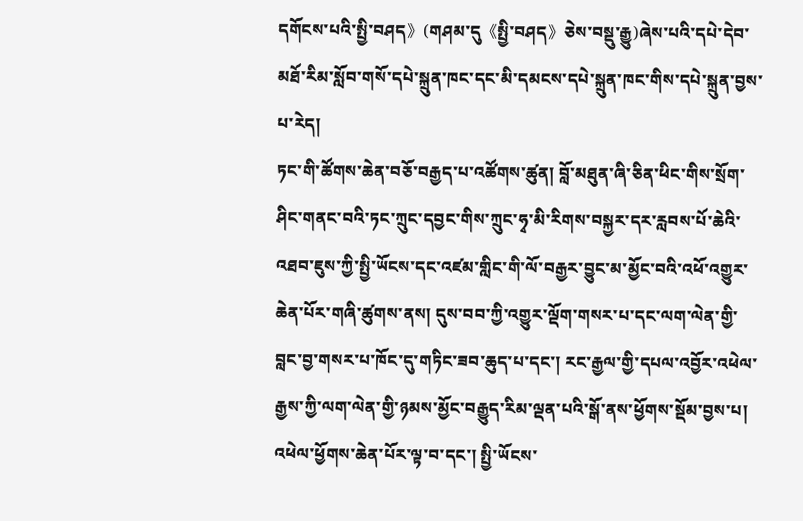དགོངས་པའི་སྤྱི་བཤད》(གཤམ་དུ《སྤྱི་བཤད》ཅེས་བསྡུ་རྒྱུ)ཞེས་པའི་དཔེ་དེབ་མཐོ་རིམ་སློབ་གསོ་དཔེ་སྐྲུན་ཁང་དང་མི་དམངས་དཔེ་སྐྲུན་ཁང་གིས་དཔེ་སྐྲུན་བྱས་པ་རེད།
ཏང་གི་ཚོགས་ཆེན་བཅོ་བརྒྱད་པ་འཚོགས་ཚུན། བློ་མཐུན་ཞི་ཅིན་ཕིང་གིས་སྲོག་ཤིང་གནང་བའི་ཏང་ཀྲུང་དབྱང་གིས་ཀྲུང་ཧྭ་མི་རིགས་བསྐྱར་དར་རླབས་པོ་ཆེའི་འཐབ་ཇུས་ཀྱི་སྤྱི་ཡོངས་དང་འཛམ་གླིང་གི་ལོ་བརྒྱར་བྱུང་མ་མྱོང་བའི་འཕོ་འགྱུར་ཆེན་པོར་གཞི་ཚུགས་ནས། དུས་བབ་ཀྱི་འགྱུར་ལྡོག་གསར་པ་དང་ལག་ལེན་གྱི་བླང་བྱ་གསར་པ་ཁོང་དུ་གཏིང་ཟབ་ཆུད་པ་དང་། རང་རྒྱལ་གྱི་དཔལ་འབྱོར་འཕེལ་རྒྱས་ཀྱི་ལག་ལེན་གྱི་ཉམས་མྱོང་བརྒྱུད་རིམ་ལྡན་པའི་སྒོ་ནས་ཕྱོགས་སྡོམ་བྱས་པ། འཕེལ་ཕྱོགས་ཆེན་པོར་ལྟ་བ་དང་། སྤྱི་ཡོངས་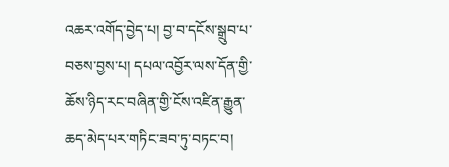འཆར་འགོད་བྱེད་པ། བྱ་བ་དངོས་སྒྲུབ་པ་བཅས་བྱས་པ། དཔལ་འབྱོར་ལས་དོན་གྱི་ཆོས་ཉིད་རང་བཞིན་གྱི་ངོས་འཛིན་རྒྱུན་ཆད་མེད་པར་གཏིང་ཟབ་ཏུ་བཏང་བ།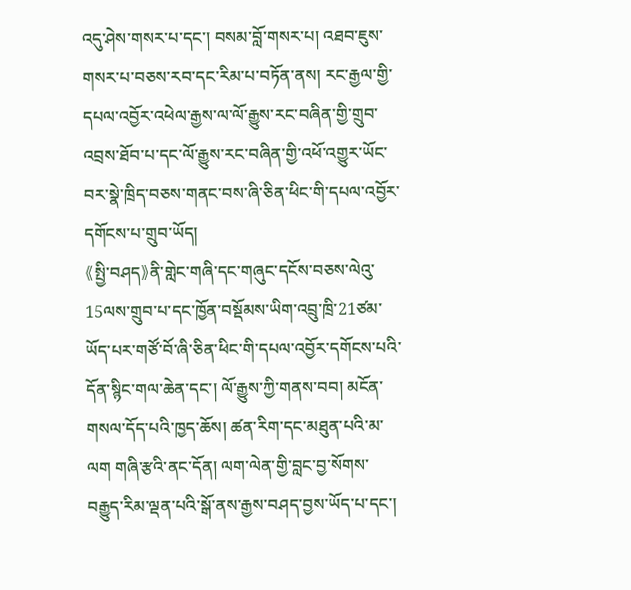འདུ་ཤེས་གསར་པ་དང་། བསམ་བློ་གསར་པ། འཐབ་ཇུས་གསར་པ་བཅས་རབ་དང་རིམ་པ་བཏོན་ནས། རང་རྒྱལ་གྱི་དཔལ་འབྱོར་འཕེལ་རྒྱས་ལ་ལོ་རྒྱུས་རང་བཞིན་གྱི་གྲུབ་འབྲས་ཐོབ་པ་དང་ལོ་རྒྱུས་རང་བཞིན་གྱི་འཕོ་འགྱུར་ཡོང་བར་སྣེ་ཁྲིད་བཅས་གནང་བས་ཞི་ཅིན་ཕིང་གི་དཔལ་འབྱོར་དགོངས་པ་གྲུབ་ཡོད།
《སྤྱི་བཤད》ནི་གླེང་གཞི་དང་གཞུང་དངོས་བཅས་ལེའུ་15ལས་གྲུབ་པ་དང་ཁྱོན་བསྡོམས་ཡིག་འབྲུ་ཁྲི་21ཙམ་ཡོད་པར་གཙོ་བོ་ཞི་ཅིན་ཕིང་གི་དཔལ་འབྱོར་དགོངས་པའི་དོན་སྙིང་གལ་ཆེན་དང་། ལོ་རྒྱུས་ཀྱི་གནས་བབ། མངོན་གསལ་དོད་པའི་ཁྱད་ཆོས། ཚན་རིག་དང་མཐུན་པའི་མ་ལག གཞི་རྩའི་ནང་དོན། ལག་ལེན་གྱི་བླང་བྱ་སོགས་བརྒྱུད་རིམ་ལྡན་པའི་སྒོ་ནས་རྒྱས་བཤད་བྱས་ཡོད་པ་དང་།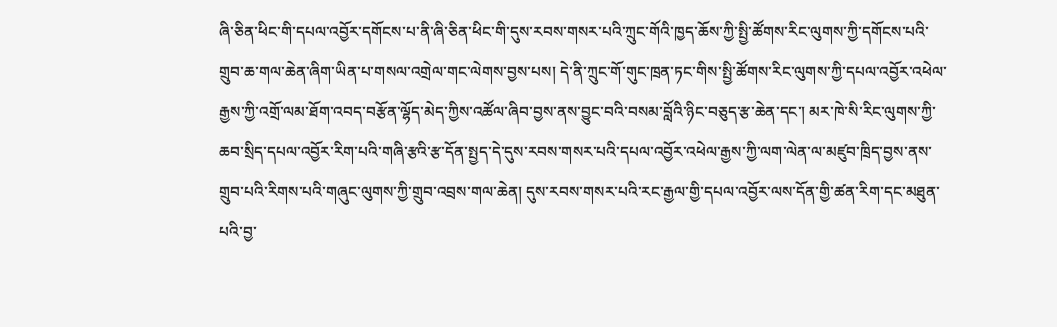ཞི་ཅིན་ཕིང་གི་དཔལ་འབྱོར་དགོངས་པ་ནི་ཞི་ཅིན་ཕིང་གི་དུས་རབས་གསར་པའི་ཀྲུང་གོའི་ཁྱད་ཆོས་ཀྱི་སྤྱི་ཚོགས་རིང་ལུགས་ཀྱི་དགོངས་པའི་གྲུབ་ཆ་གལ་ཆེན་ཞིག་ཡིན་པ་གསལ་འགྲེལ་གང་ལེགས་བྱས་པས། དེ་ནི་ཀྲུང་གོ་གུང་ཁྲན་ཏང་གིས་སྤྱི་ཚོགས་རིང་ལུགས་ཀྱི་དཔལ་འབྱོར་འཕེལ་རྒྱས་ཀྱི་འགྲོ་ལམ་ཐོག་འབད་བརྩོན་ལྷོད་མེད་ཀྱིས་འཚོལ་ཞིབ་བྱས་ནས་བྱུང་བའི་བསམ་བློའི་ཉིང་བཅུད་རྩ་ཆེན་དང་། མར་ཁེ་སི་རིང་ལུགས་ཀྱི་ཆབ་སྲིད་དཔལ་འབྱོར་རིག་པའི་གཞི་རྩའི་རྩ་དོན་སྤྱད་དེ་དུས་རབས་གསར་པའི་དཔལ་འབྱོར་འཕེལ་རྒྱས་ཀྱི་ལག་ལེན་ལ་མཛུབ་ཁྲིད་བྱས་ནས་གྲུབ་པའི་རིགས་པའི་གཞུང་ལུགས་ཀྱི་གྲུབ་འབྲས་གལ་ཆེན། དུས་རབས་གསར་པའི་རང་རྒྱལ་གྱི་དཔལ་འབྱོར་ལས་དོན་གྱི་ཚན་རིག་དང་མཐུན་པའི་བྱ་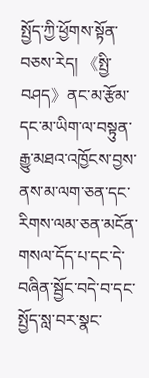སྤྱོད་ཀྱི་ཕྱོགས་སྟོན་བཅས་རེད། 《སྤྱི་བཤད》ནང་མ་རྩོམ་དང་མ་ཡིག་ལ་བསྟུན་རྒྱུ་མཐའ་འཁྱོངས་བྱས་ནས་མ་ལག་ཅན་དང་རིགས་ལམ་ཅན་མངོན་གསལ་དོད་པ་དང་དེ་བཞིན་སྦྱོང་བདེ་བ་དང་སྤྱོད་སླ་བར་སྣང་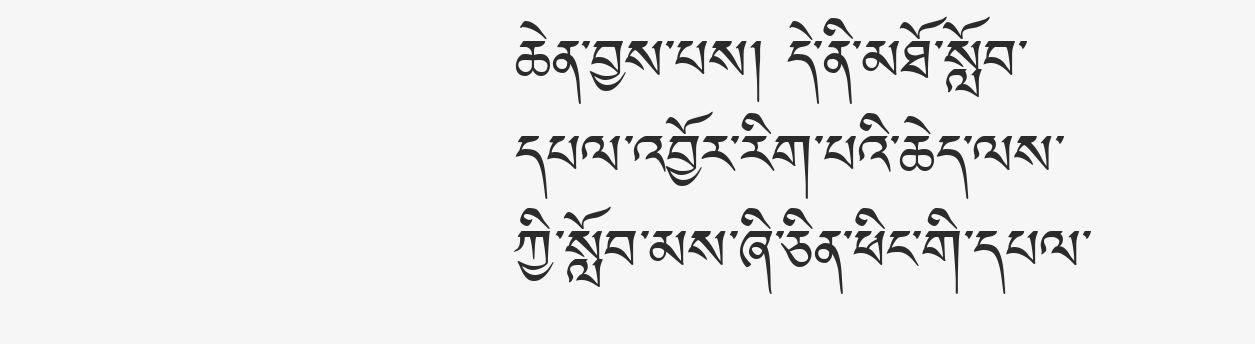ཆེན་བྱས་པས། དེ་ནི་མཐོ་སློབ་དཔལ་འབྱོར་རིག་པའི་ཆེད་ལས་ཀྱི་སློབ་མས་ཞི་ཅིན་ཕིང་གི་དཔལ་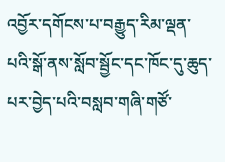འབྱོར་དགོངས་པ་བརྒྱུད་རིམ་ལྡན་པའི་སྒོ་ནས་སློབ་སྦྱོང་དང་ཁོང་དུ་ཆུད་པར་བྱེད་པའི་བསླབ་གཞི་གཙོ་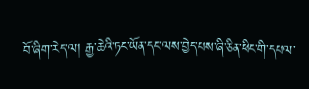བོ་ཞིག་རེད་ལ། རྒྱ་ཆེའི་ཏང་ཡོན་དང་ལས་བྱེད་པས་ཞི་ཅིན་ཕིང་གི་དཔལ་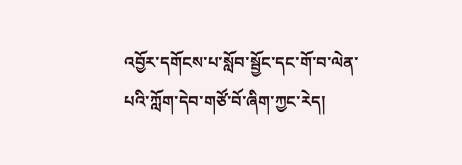འབྱོར་དགོངས་པ་སློབ་སྦྱོང་དང་གོ་བ་ལེན་པའི་ཀློག་དེབ་གཙོ་བོ་ཞིག་ཀྱང་རེད།